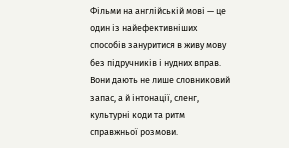Фільми на англійській мові — це один із найефективніших способів зануритися в живу мову без підручників і нудних вправ. Вони дають не лише словниковий запас, а й інтонації, сленг, культурні коди та ритм справжньої розмови.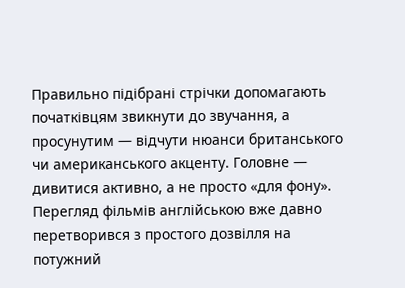Правильно підібрані стрічки допомагають початківцям звикнути до звучання, а просунутим — відчути нюанси британського чи американського акценту. Головне — дивитися активно, а не просто «для фону».
Перегляд фільмів англійською вже давно перетворився з простого дозвілля на потужний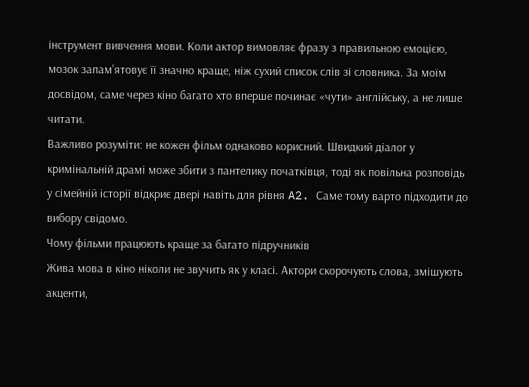інструмент вивчення мови. Коли актор вимовляє фразу з правильною емоцією, мозок запам’ятовує її значно краще, ніж сухий список слів зі словника. За моїм досвідом, саме через кіно багато хто вперше починає «чути» англійську, а не лише читати.
Важливо розуміти: не кожен фільм однаково корисний. Швидкий діалог у кримінальній драмі може збити з пантелику початківця, тоді як повільна розповідь у сімейній історії відкриє двері навіть для рівня A2. Саме тому варто підходити до вибору свідомо.
Чому фільми працюють краще за багато підручників
Жива мова в кіно ніколи не звучить як у класі. Актори скорочують слова, змішують акценти,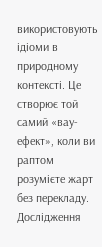використовують ідіоми в природному контексті. Це створює той самий «вау-ефект», коли ви раптом розумієте жарт без перекладу.
Дослідження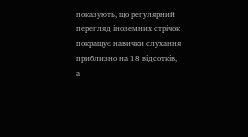показують, що регулярний перегляд іноземних стрічок покращує навички слухання приблизно на 18 відсотків, а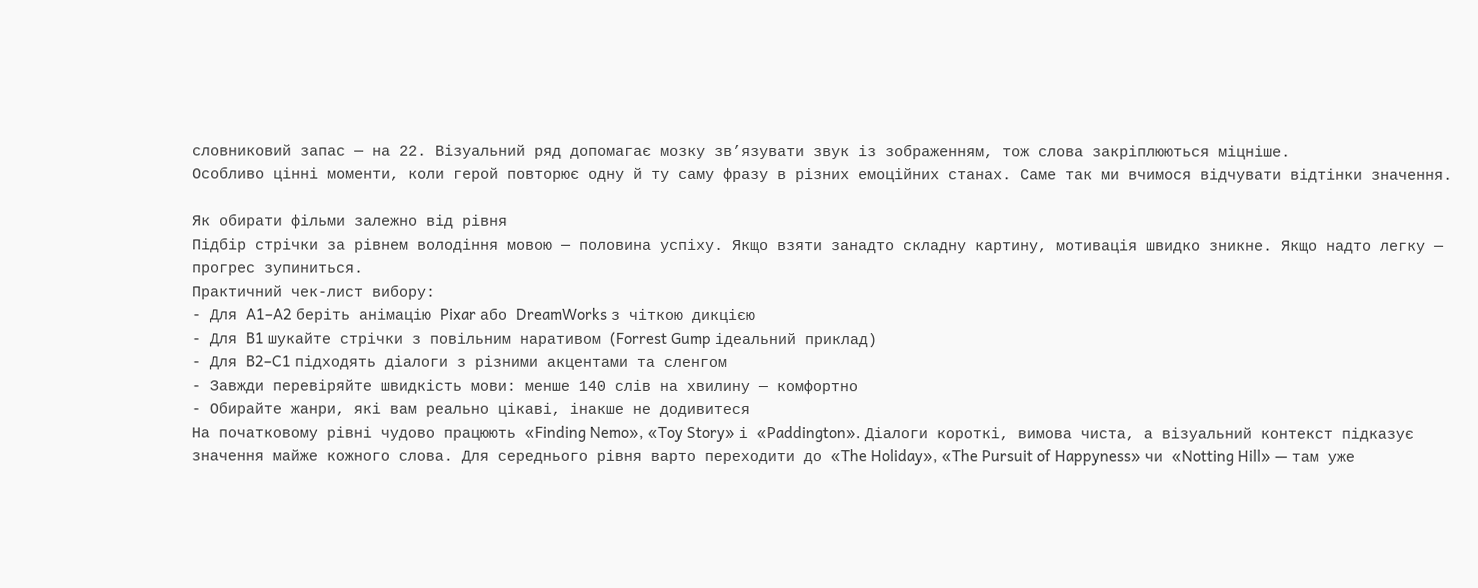словниковий запас — на 22. Візуальний ряд допомагає мозку зв’язувати звук із зображенням, тож слова закріплюються міцніше.
Особливо цінні моменти, коли герой повторює одну й ту саму фразу в різних емоційних станах. Саме так ми вчимося відчувати відтінки значення.

Як обирати фільми залежно від рівня
Підбір стрічки за рівнем володіння мовою — половина успіху. Якщо взяти занадто складну картину, мотивація швидко зникне. Якщо надто легку — прогрес зупиниться.
Практичний чек-лист вибору:
- Для A1–A2 беріть анімацію Pixar або DreamWorks з чіткою дикцією
- Для B1 шукайте стрічки з повільним наративом (Forrest Gump ідеальний приклад)
- Для B2–C1 підходять діалоги з різними акцентами та сленгом
- Завжди перевіряйте швидкість мови: менше 140 слів на хвилину — комфортно
- Обирайте жанри, які вам реально цікаві, інакше не додивитеся
На початковому рівні чудово працюють «Finding Nemo», «Toy Story» і «Paddington». Діалоги короткі, вимова чиста, а візуальний контекст підказує значення майже кожного слова. Для середнього рівня варто переходити до «The Holiday», «The Pursuit of Happyness» чи «Notting Hill» — там уже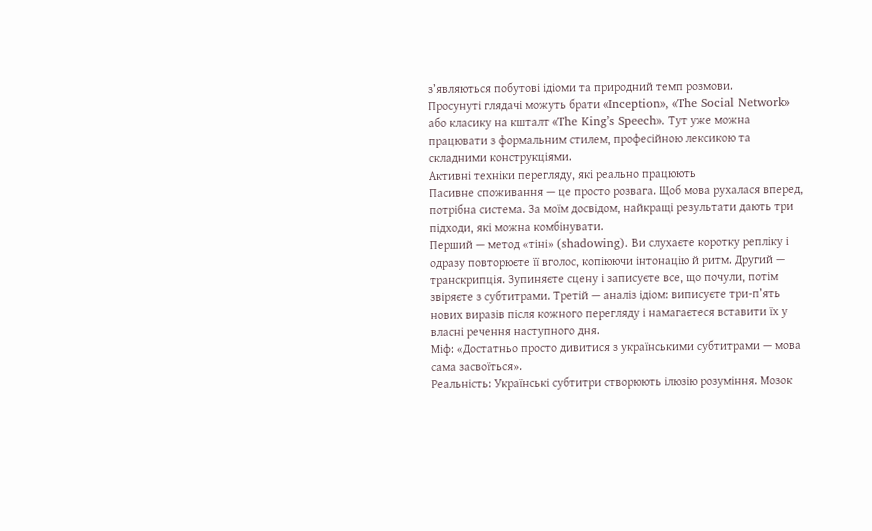з’являються побутові ідіоми та природний темп розмови.
Просунуті глядачі можуть брати «Inception», «The Social Network» або класику на кшталт «The King’s Speech». Тут уже можна працювати з формальним стилем, професійною лексикою та складними конструкціями.
Активні техніки перегляду, які реально працюють
Пасивне споживання — це просто розвага. Щоб мова рухалася вперед, потрібна система. За моїм досвідом, найкращі результати дають три підходи, які можна комбінувати.
Перший — метод «тіні» (shadowing). Ви слухаєте коротку репліку і одразу повторюєте її вголос, копіюючи інтонацію й ритм. Другий — транскрипція. Зупиняєте сцену і записуєте все, що почули, потім звіряєте з субтитрами. Третій — аналіз ідіом: виписуєте три-п’ять нових виразів після кожного перегляду і намагаєтеся вставити їх у власні речення наступного дня.
Міф: «Достатньо просто дивитися з українськими субтитрами — мова сама засвоїться».
Реальність: Українські субтитри створюють ілюзію розуміння. Мозок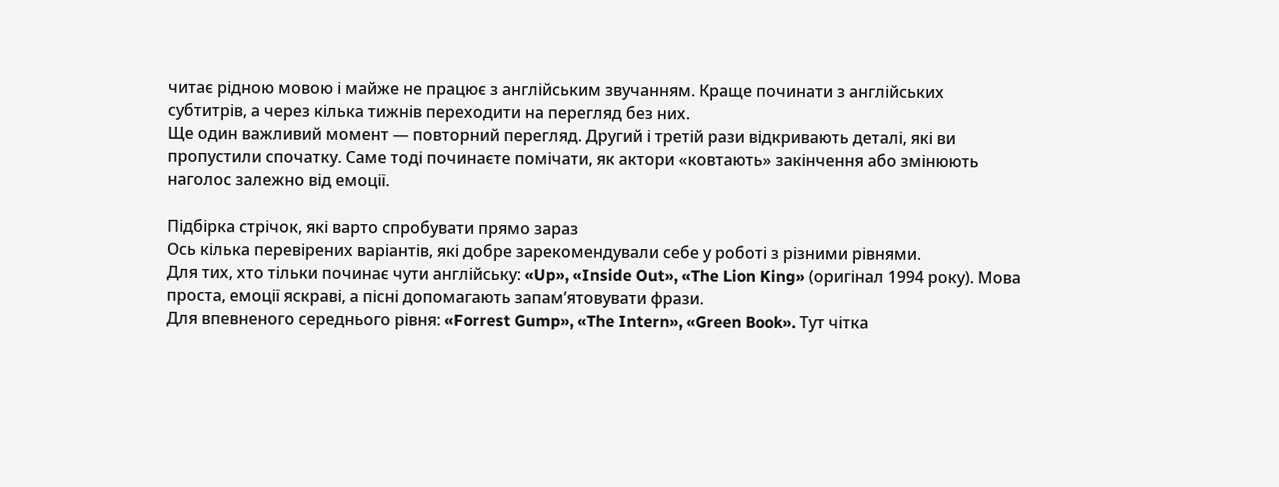читає рідною мовою і майже не працює з англійським звучанням. Краще починати з англійських субтитрів, а через кілька тижнів переходити на перегляд без них.
Ще один важливий момент — повторний перегляд. Другий і третій рази відкривають деталі, які ви пропустили спочатку. Саме тоді починаєте помічати, як актори «ковтають» закінчення або змінюють наголос залежно від емоції.

Підбірка стрічок, які варто спробувати прямо зараз
Ось кілька перевірених варіантів, які добре зарекомендували себе у роботі з різними рівнями.
Для тих, хто тільки починає чути англійську: «Up», «Inside Out», «The Lion King» (оригінал 1994 року). Мова проста, емоції яскраві, а пісні допомагають запам’ятовувати фрази.
Для впевненого середнього рівня: «Forrest Gump», «The Intern», «Green Book». Тут чітка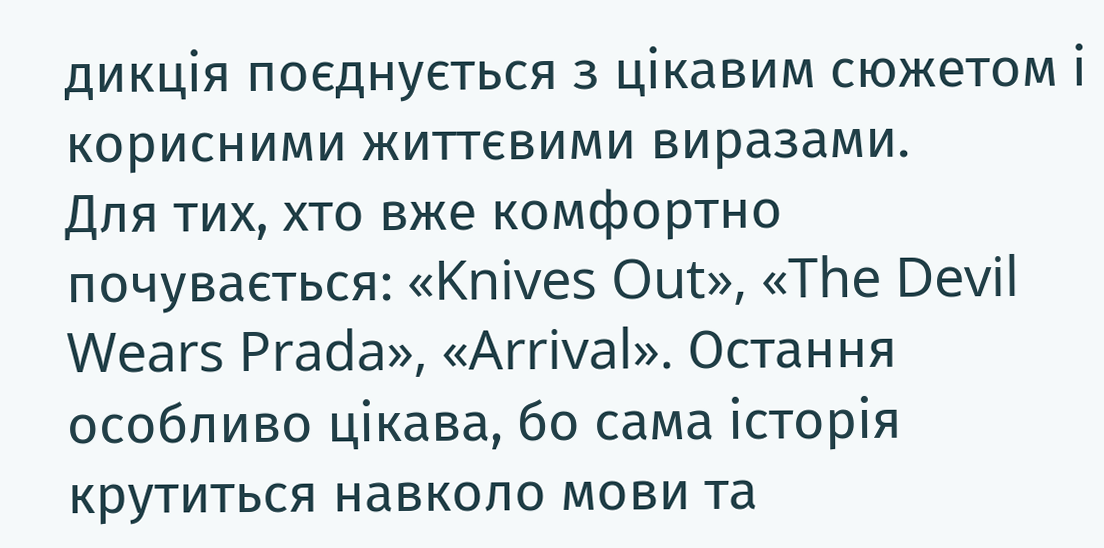дикція поєднується з цікавим сюжетом і корисними життєвими виразами.
Для тих, хто вже комфортно почувається: «Knives Out», «The Devil Wears Prada», «Arrival». Остання особливо цікава, бо сама історія крутиться навколо мови та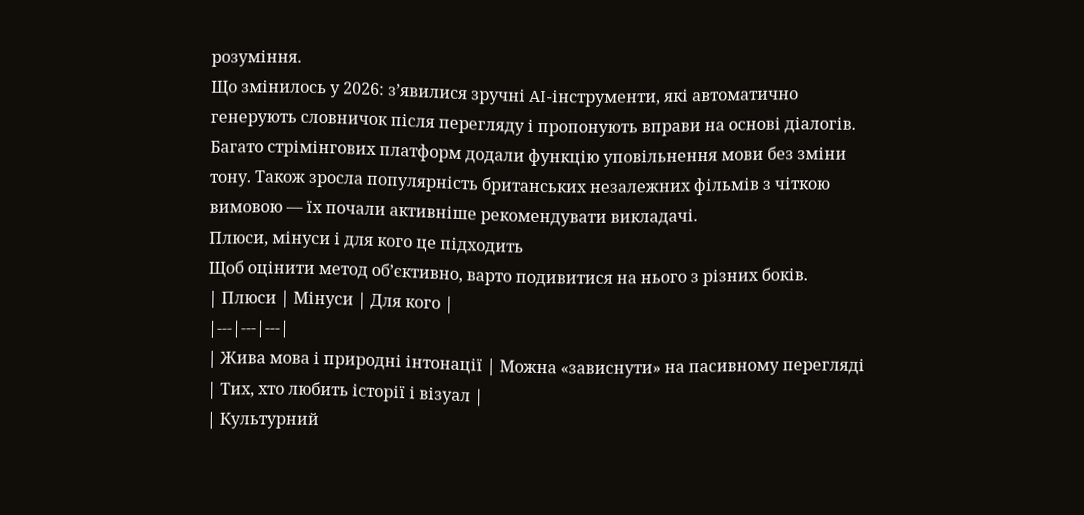розуміння.
Що змінилось у 2026: з’явилися зручні AI-інструменти, які автоматично генерують словничок після перегляду і пропонують вправи на основі діалогів. Багато стрімінгових платформ додали функцію уповільнення мови без зміни тону. Також зросла популярність британських незалежних фільмів з чіткою вимовою — їх почали активніше рекомендувати викладачі.
Плюси, мінуси і для кого це підходить
Щоб оцінити метод об’єктивно, варто подивитися на нього з різних боків.
| Плюси | Мінуси | Для кого |
|---|---|---|
| Жива мова і природні інтонації | Можна «зависнути» на пасивному перегляді | Тих, хто любить історії і візуал |
| Культурний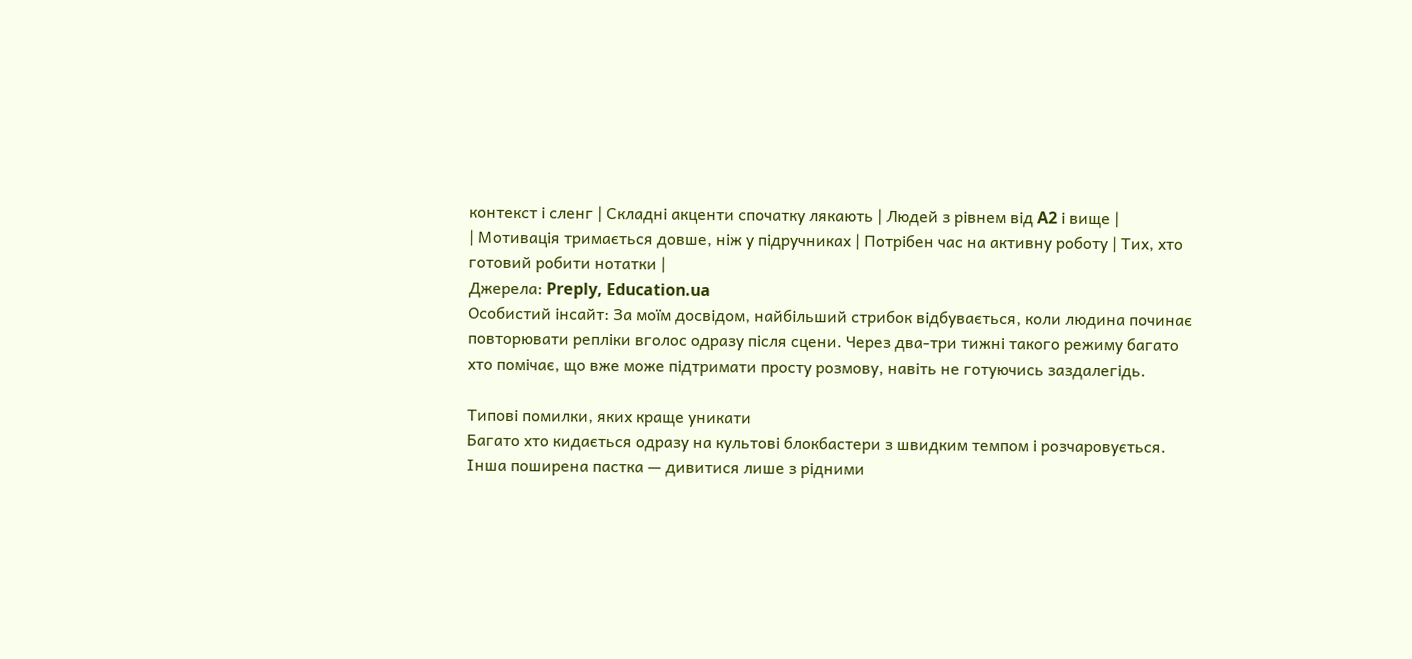контекст і сленг | Складні акценти спочатку лякають | Людей з рівнем від A2 і вище |
| Мотивація тримається довше, ніж у підручниках | Потрібен час на активну роботу | Тих, хто готовий робити нотатки |
Джерела: Preply, Education.ua
Особистий інсайт: За моїм досвідом, найбільший стрибок відбувається, коли людина починає повторювати репліки вголос одразу після сцени. Через два-три тижні такого режиму багато хто помічає, що вже може підтримати просту розмову, навіть не готуючись заздалегідь.

Типові помилки, яких краще уникати
Багато хто кидається одразу на культові блокбастери з швидким темпом і розчаровується. Інша поширена пастка — дивитися лише з рідними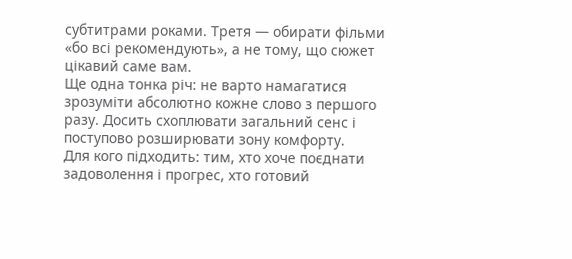субтитрами роками. Третя — обирати фільми «бо всі рекомендують», а не тому, що сюжет цікавий саме вам.
Ще одна тонка річ: не варто намагатися зрозуміти абсолютно кожне слово з першого разу. Досить схоплювати загальний сенс і поступово розширювати зону комфорту.
Для кого підходить: тим, хто хоче поєднати задоволення і прогрес, хто готовий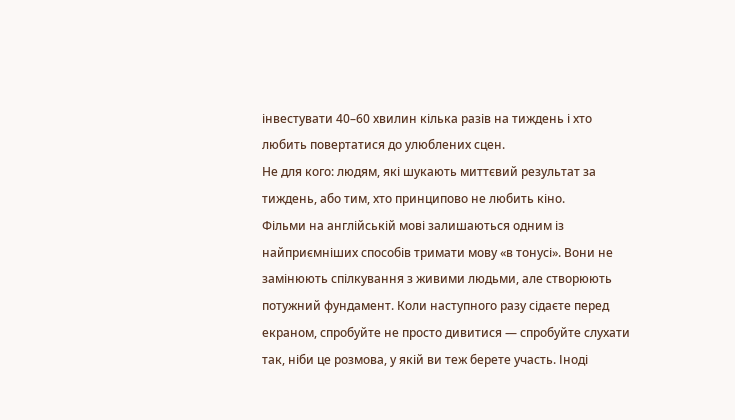інвестувати 40–60 хвилин кілька разів на тиждень і хто любить повертатися до улюблених сцен.
Не для кого: людям, які шукають миттєвий результат за тиждень, або тим, хто принципово не любить кіно.
Фільми на англійській мові залишаються одним із найприємніших способів тримати мову «в тонусі». Вони не замінюють спілкування з живими людьми, але створюють потужний фундамент. Коли наступного разу сідаєте перед екраном, спробуйте не просто дивитися — спробуйте слухати так, ніби це розмова, у якій ви теж берете участь. Іноді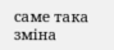саме така зміна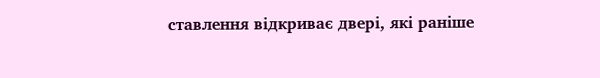ставлення відкриває двері, які раніше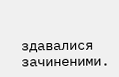здавалися зачиненими.